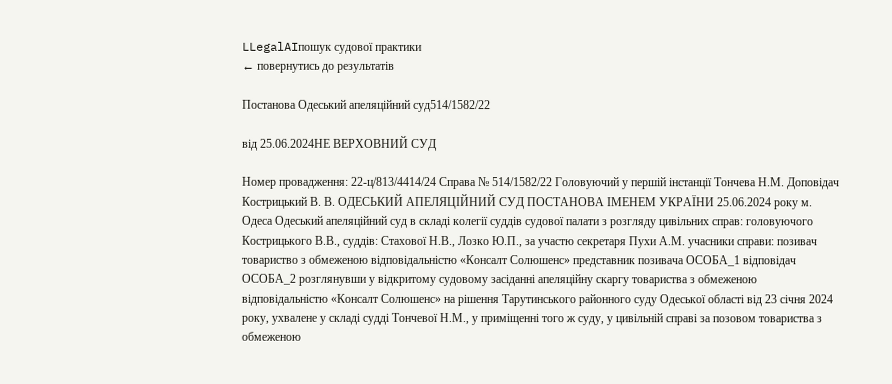LLegalAIпошук судової практики
← повернутись до результатів

Постанова Одеський апеляційний суд514/1582/22

від 25.06.2024НЕ ВЕРХОВНИЙ СУД

Номер провадження: 22-ц/813/4414/24 Справа № 514/1582/22 Головуючий у першій інстанції Тончева Н.М. Доповідач Кострицький В. В. ОДЕСЬКИЙ АПЕЛЯЦІЙНИЙ СУД ПОСТАНОВА ІМЕНЕМ УКРАЇНИ 25.06.2024 року м. Одеса Одеський апеляційний суд в складі колегії суддів судової палати з розгляду цивільних справ: головуючого Кострицького В.В., суддів: Стахової Н.В., Лозко Ю.П., за участю секретаря Пухи А.М. учасники справи: позивач товариство з обмеженою відповідальністю «Консалт Солюшенс» представник позивача ОСОБА_1 відповідач ОСОБА_2 розглянувши у відкритому судовому засіданні апеляційну скаргу товариства з обмеженою відповідальністю «Консалт Солюшенс» на рішення Тарутинського районного суду Одеської області від 23 січня 2024 року, ухвалене у складі судді Тончевої Н.М., у приміщенні того ж суду, у цивільній справі за позовом товариства з обмеженою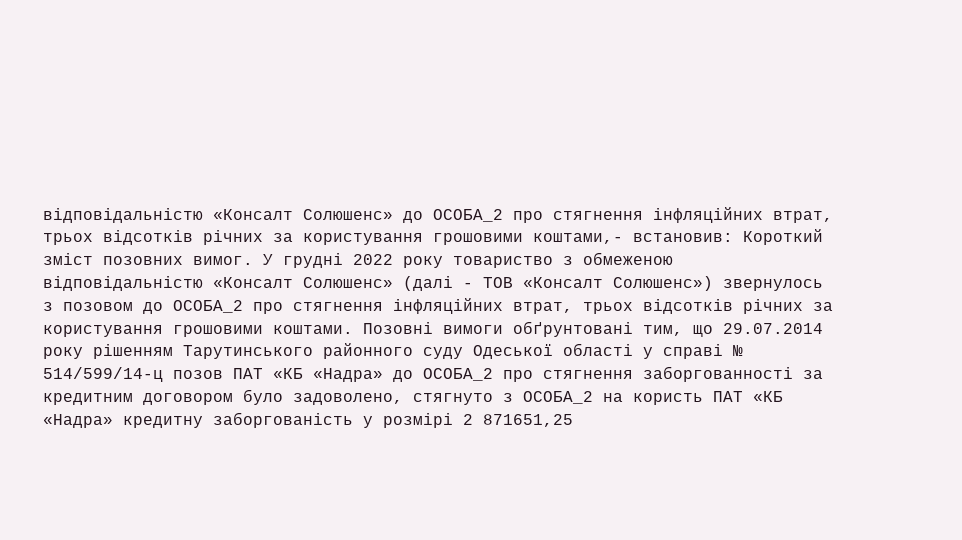відповідальністю «Консалт Солюшенс» до ОСОБА_2 про стягнення інфляційних втрат, трьох відсотків річних за користування грошовими коштами,- встановив: Короткий зміст позовних вимог. У грудні 2022 року товариство з обмеженою відповідальністю «Консалт Солюшенс» (далі - ТОВ «Консалт Солюшенс») звернулось з позовом до ОСОБА_2 про стягнення інфляційних втрат, трьох відсотків річних за користування грошовими коштами. Позовні вимоги обґрунтовані тим, що 29.07.2014 року рішенням Тарутинського районного суду Одеської області у справі № 514/599/14-ц позов ПАТ «КБ «Надра» до ОСОБА_2 про стягнення заборгованності за кредитним договором було задоволено, стягнуто з ОСОБА_2 на користь ПАТ «КБ «Надра» кредитну заборгованість у розмірі 2 871651,25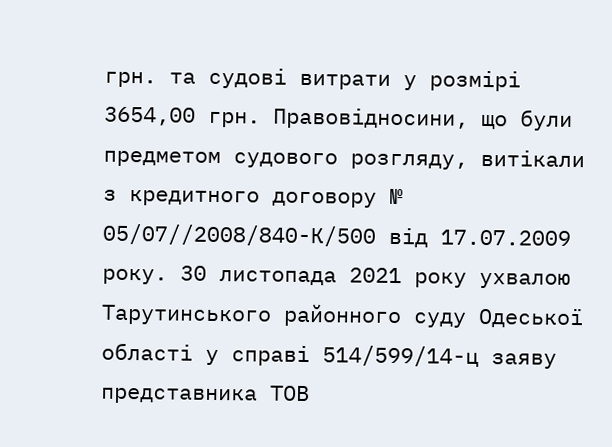грн. та судові витрати у розмірі 3654,00 грн. Правовідносини, що були предметом судового розгляду, витікали з кредитного договору № 05/07//2008/840-К/500 від 17.07.2009 року. 30 листопада 2021 року ухвалою Тарутинського районного суду Одеської області у справі 514/599/14-ц заяву представника ТОВ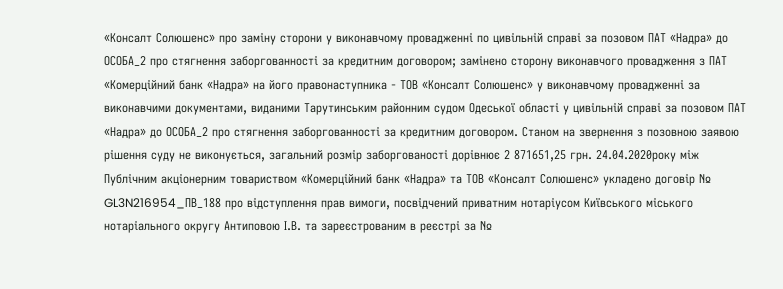«Консалт Солюшенс» про заміну сторони у виконавчому провадженні по цивільній справі за позовом ПАТ «Надра» до ОСОБА_2 про стягнення заборгованності за кредитним договором; замінено сторону виконавчого провадження з ПАТ «Комерційний банк «Надра» на його правонаступника - ТОВ «Консалт Солюшенс» у виконавчому провадженні за виконавчими документами, виданими Тарутинським районним судом Одеської області у цивільній справі за позовом ПАТ «Надра» до ОСОБА_2 про стягнення заборгованності за кредитним договором. Станом на звернення з позовною заявою рішення суду не виконується, загальний розмір заборгованості дорівнює 2 871651,25 грн. 24.04.2020року між Публічним акціонерним товариством «Комерційний банк «Надра» та ТОВ «Консалт Солюшенс» укладено договір № GL3N216954_ПВ_188 про відступлення прав вимоги, посвідчений приватним нотаріусом Київського міського нотаріального округу Антиповою І.В. та зареєстрованим в реєстрі за №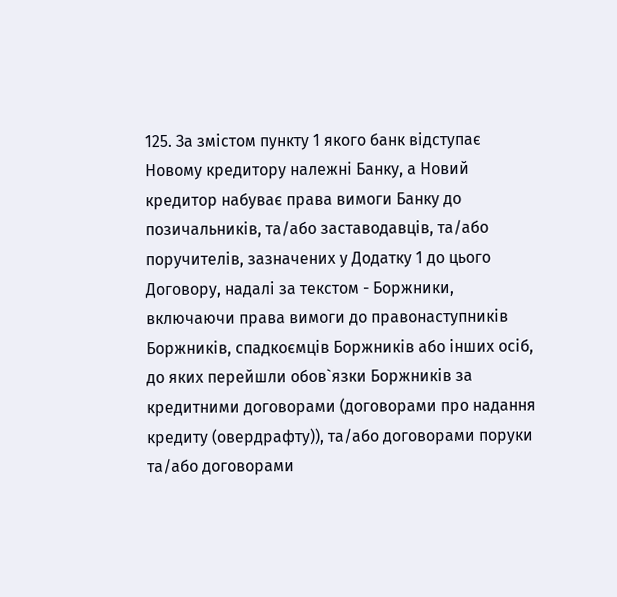125. За змістом пункту 1 якого банк відступає Новому кредитору належні Банку, а Новий кредитор набуває права вимоги Банку до позичальників, та/або заставодавців, та/або поручителів, зазначених у Додатку 1 до цього Договору, надалі за текстом - Боржники, включаючи права вимоги до правонаступників Боржників, спадкоємців Боржників або інших осіб, до яких перейшли обов`язки Боржників за кредитними договорами (договорами про надання кредиту (овердрафту)), та/або договорами поруки та/або договорами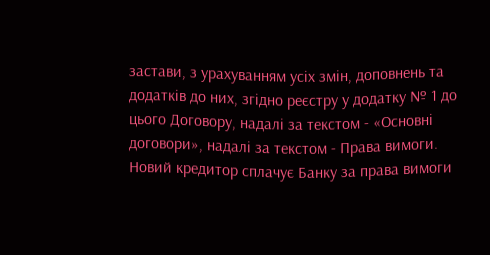застави, з урахуванням усіх змін, доповнень та додатків до них, згідно реєстру у додатку № 1 до цього Договору, надалі за текстом - «Основні договори», надалі за текстом - Права вимоги. Новий кредитор сплачує Банку за права вимоги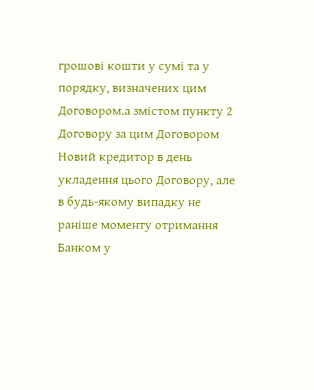грошові кошти у сумі та у порядку, визначених цим Договором.а змістом пункту 2 Договору за цим Договором Новий кредитор в день укладення цього Договору, але в будь-якому випадку не раніше моменту отримання Банком у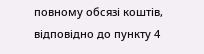повному обсязі коштів, відповідно до пункту 4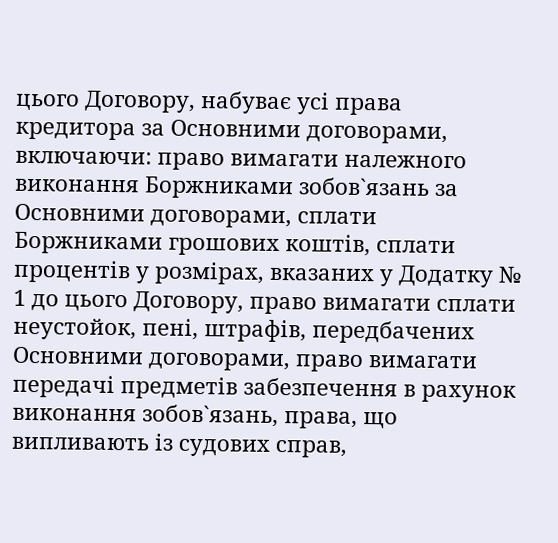цього Договору, набуває усі права кредитора за Основними договорами, включаючи: право вимагати належного виконання Боржниками зобов`язань за Основними договорами, сплати Боржниками грошових коштів, сплати процентів у розмірах, вказаних у Додатку № 1 до цього Договору, право вимагати сплати неустойок, пені, штрафів, передбачених Основними договорами, право вимагати передачі предметів забезпечення в рахунок виконання зобов`язань, права, що випливають із судових справ,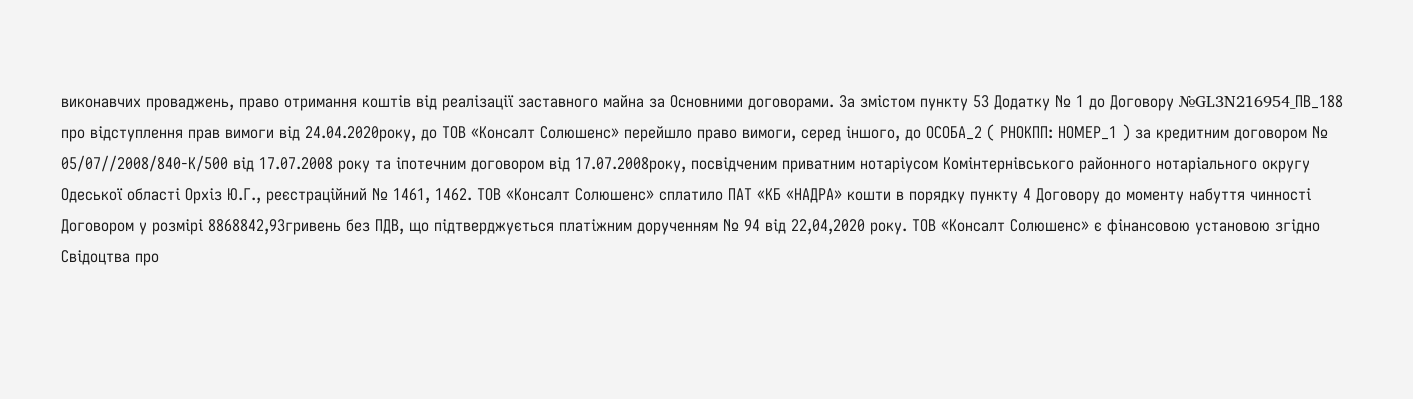виконавчих проваджень, право отримання коштів від реалізації заставного майна за Основними договорами. За змістом пункту 53 Додатку № 1 до Договору №GL3N216954_ПВ_188 про відступлення прав вимоги від 24.04.2020року, до ТОВ «Консалт Солюшенс» перейшло право вимоги, серед іншого, до ОСОБА_2 ( РНОКПП: НОМЕР_1 ) за кредитним договором № 05/07//2008/840-К/500 від 17.07.2008 року та іпотечним договором від 17.07.2008року, посвідченим приватним нотаріусом Комінтернівського районного нотаріального округу Одеської області Орхіз Ю.Г., реєстраційний № 1461, 1462. ТОВ «Консалт Солюшенс» сплатило ПАТ «КБ «НАДРА» кошти в порядку пункту 4 Договору до моменту набуття чинності Договором у розмірі 8868842,93гривень без ПДВ, що підтверджується платіжним дорученням № 94 від 22,04,2020 року. ТОВ «Консалт Солюшенс» є фінансовою установою згідно Свідоцтва про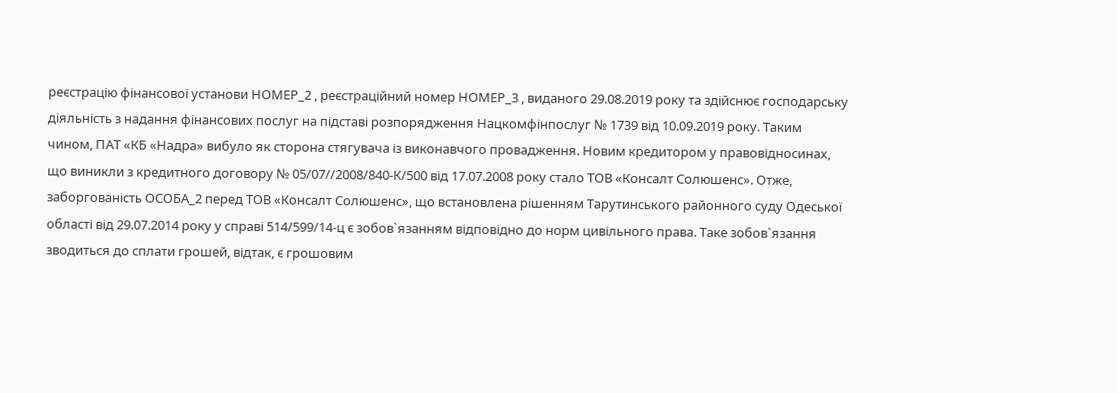реєстрацію фінансової установи НОМЕР_2 , реєстраційний номер НОМЕР_3 , виданого 29.08.2019 року та здійснює господарську діяльність з надання фінансових послуг на підставі розпорядження Нацкомфінпослуг № 1739 від 10.09.2019 року. Таким чином, ПАТ «КБ «Надра» вибуло як сторона стягувача із виконавчого провадження. Новим кредитором у правовідносинах, що виникли з кредитного договору № 05/07//2008/840-К/500 від 17.07.2008 року стало ТОВ «Консалт Солюшенс». Отже, заборгованість ОСОБА_2 перед ТОВ «Консалт Солюшенс», що встановлена рішенням Тарутинського районного суду Одеської області від 29.07.2014 року у справі 514/599/14-ц є зобов`язанням відповідно до норм цивільного права. Таке зобов`язання зводиться до сплати грошей, відтак, є грошовим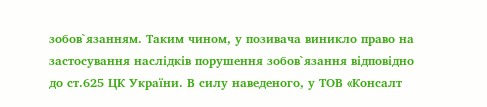зобов`язанням. Таким чином, у позивача виникло право на застосування наслідків порушення зобов`язання відповідно до ст.625 ЦК України. В силу наведеного, у ТОВ «Консалт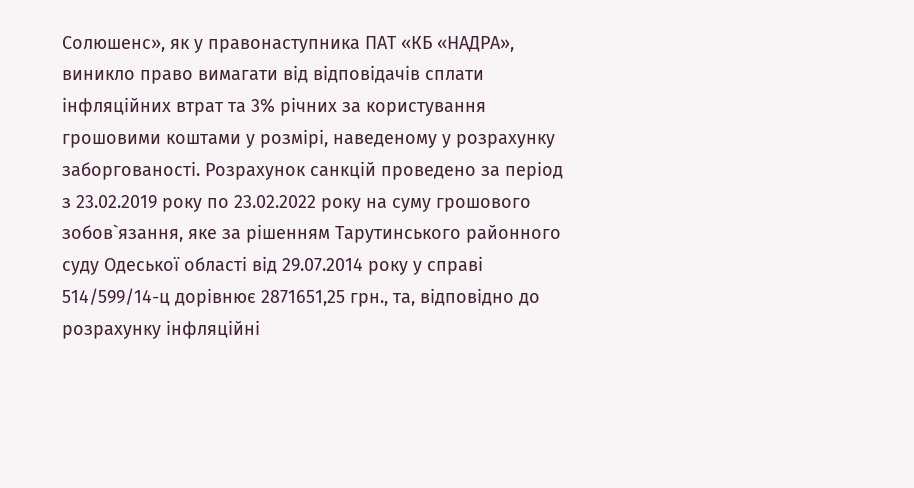Солюшенс», як у правонаступника ПАТ «КБ «НАДРА», виникло право вимагати від відповідачів сплати інфляційних втрат та 3% річних за користування грошовими коштами у розмірі, наведеному у розрахунку заборгованості. Розрахунок санкцій проведено за період з 23.02.2019 року по 23.02.2022 року на суму грошового зобов`язання, яке за рішенням Тарутинського районного суду Одеської області від 29.07.2014 року у справі 514/599/14-ц дорівнює 2871651,25 грн., та, відповідно до розрахунку інфляційні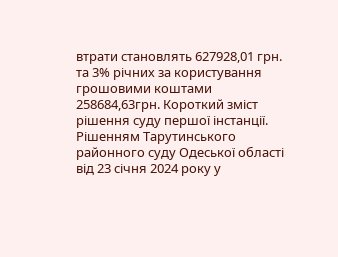втрати становлять 627928,01 грн. та 3% річних за користування грошовими коштами 258684,63грн. Короткий зміст рішення суду першої інстанції. Рішенням Тарутинського районного суду Одеської області від 23 січня 2024 року у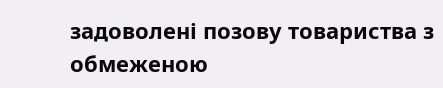задоволені позову товариства з обмеженою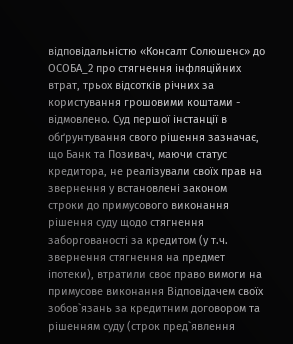відповідальністю «Консалт Солюшенс» до ОСОБА_2 про стягнення інфляційних втрат, трьох відсотків річних за користування грошовими коштами - відмовлено. Суд першої інстанції в обґрунтування свого рішення зазначає, що Банк та Позивач, маючи статус кредитора, не реалізували своїх прав на звернення у встановлені законом строки до примусового виконання рішення суду щодо стягнення заборгованості за кредитом (у т.ч. звернення стягнення на предмет іпотеки), втратили своє право вимоги на примусове виконання Відповідачем своїх зобов`язань за кредитним договором та рішенням суду (строк пред`явлення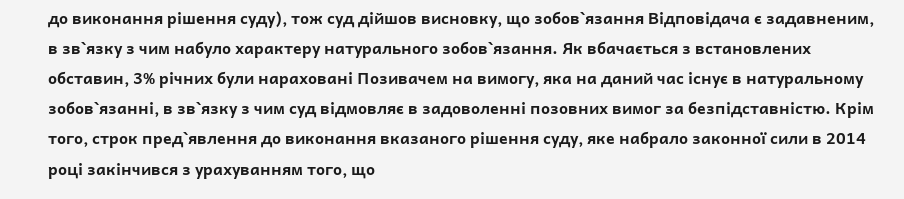до виконання рішення суду), тож суд дійшов висновку, що зобов`язання Відповідача є задавненим, в зв`язку з чим набуло характеру натурального зобов`язання. Як вбачається з встановлених обставин, 3% річних були нараховані Позивачем на вимогу, яка на даний час існує в натуральному зобов`язанні, в зв`язку з чим суд відмовляє в задоволенні позовних вимог за безпідставністю. Крім того, строк пред`явлення до виконання вказаного рішення суду, яке набрало законної сили в 2014 році закінчився з урахуванням того, що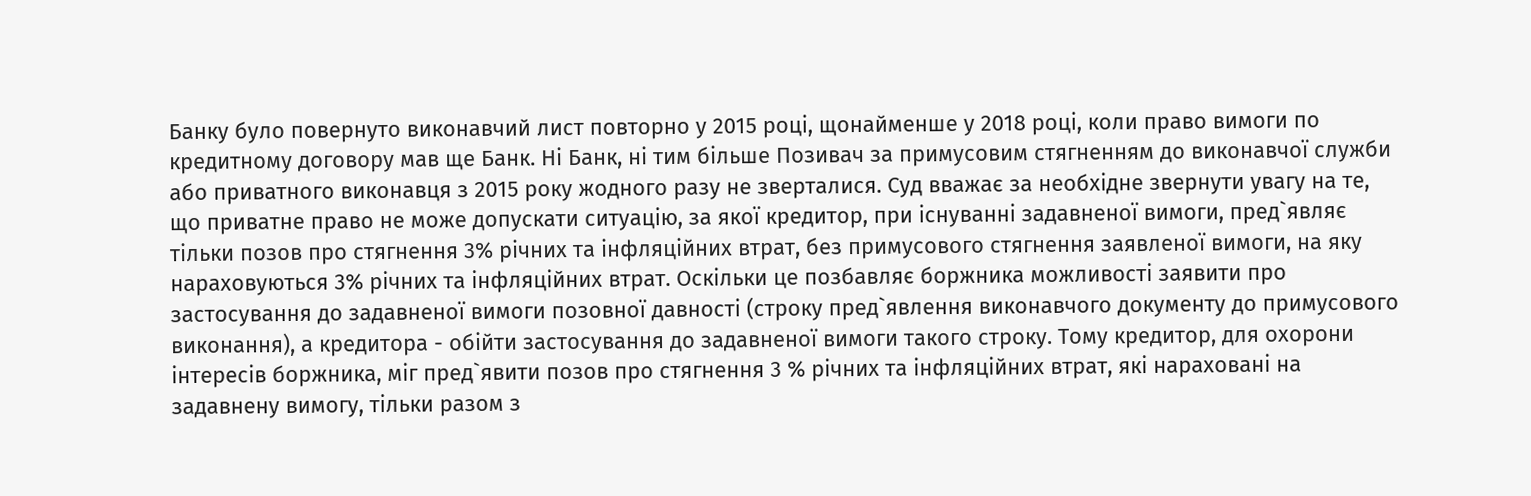Банку було повернуто виконавчий лист повторно у 2015 році, щонайменше у 2018 році, коли право вимоги по кредитному договору мав ще Банк. Ні Банк, ні тим більше Позивач за примусовим стягненням до виконавчої служби або приватного виконавця з 2015 року жодного разу не зверталися. Суд вважає за необхідне звернути увагу на те, що приватне право не може допускати ситуацію, за якої кредитор, при існуванні задавненої вимоги, пред`являє тільки позов про стягнення 3% річних та інфляційних втрат, без примусового стягнення заявленої вимоги, на яку нараховуються 3% річних та інфляційних втрат. Оскільки це позбавляє боржника можливості заявити про застосування до задавненої вимоги позовної давності (строку пред`явлення виконавчого документу до примусового виконання), а кредитора - обійти застосування до задавненої вимоги такого строку. Тому кредитор, для охорони інтересів боржника, міг пред`явити позов про стягнення 3 % річних та інфляційних втрат, які нараховані на задавнену вимогу, тільки разом з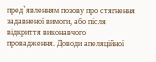пред`явленням позову про стягнення задавненої вимоги, або після відкриття виконавчого провадження. Доводи апеляційної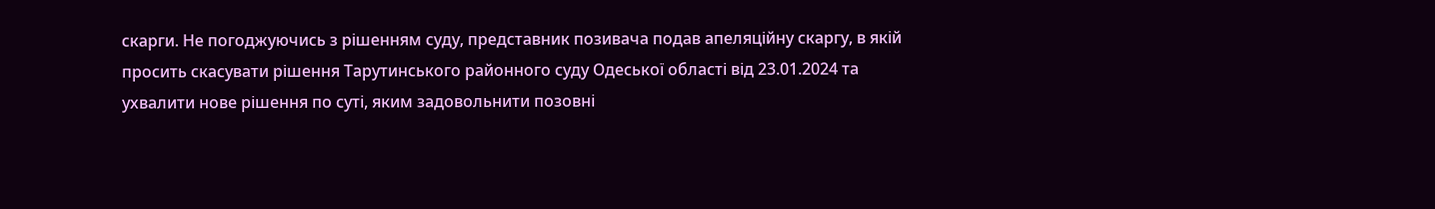скарги. Не погоджуючись з рішенням суду, представник позивача подав апеляційну скаргу, в якій просить скасувати рішення Тарутинського районного суду Одеської області від 23.01.2024 та ухвалити нове рішення по суті, яким задовольнити позовні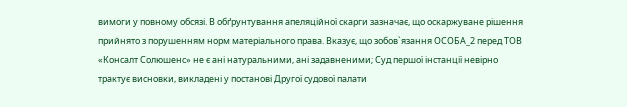вимоги у повному обсязі. В обґрунтування апеляційної скарги зазначає, що оскаржуване рішення прийнято з порушенням норм матеріального права. Вказує, що зобов`язання ОСОБА_2 перед ТОВ «Консалт Солюшенс» не є ані натуральними, ані задавненими; Суд першої інстанції невірно трактує висновки, викладені у постанові Другої судової палати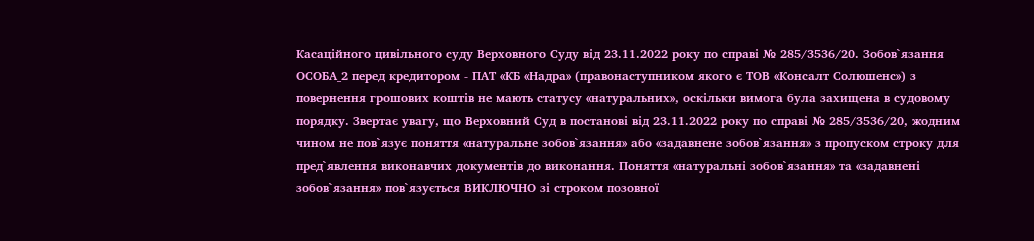Касаційного цивільного суду Верховного Суду від 23.11.2022 року по справі № 285/3536/20. Зобов`язання ОСОБА_2 перед кредитором - ПАТ «КБ «Надра» (правонаступником якого є ТОВ «Консалт Солюшенс») з повернення грошових коштів не мають статусу «натуральних», оскільки вимога була захищена в судовому порядку. Звертає увагу, що Верховний Суд в постанові від 23.11.2022 року по справі № 285/3536/20, жодним чином не пов`язує поняття «натуральне зобов`язання» або «задавнене зобов`язання» з пропуском строку для пред`явлення виконавчих документів до виконання. Поняття «натуральні зобов`язання» та «задавнені зобов`язання» пов`язується ВИКЛЮЧНО зі строком позовної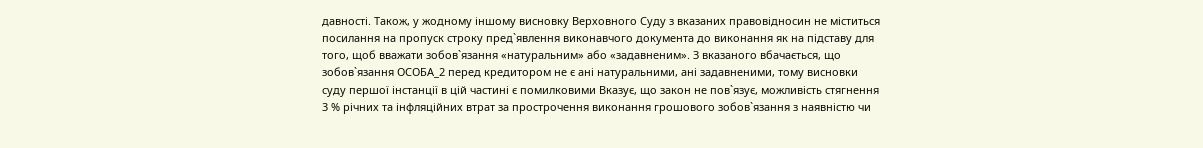давності. Також, у жодному іншому висновку Верховного Суду з вказаних правовідносин не міститься посилання на пропуск строку пред`явлення виконавчого документа до виконання як на підставу для того, щоб вважати зобов`язання «натуральним» або «задавненим». З вказаного вбачається, що зобов`язання ОСОБА_2 перед кредитором не є ані натуральними, ані задавненими, тому висновки суду першої інстанції в цій частині є помилковими Вказує, що закон не пов`язує, можливість стягнення 3 % річних та інфляційних втрат за прострочення виконання грошового зобов`язання з наявністю чи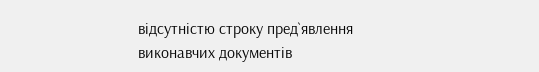відсутністю строку пред`явлення виконавчих документів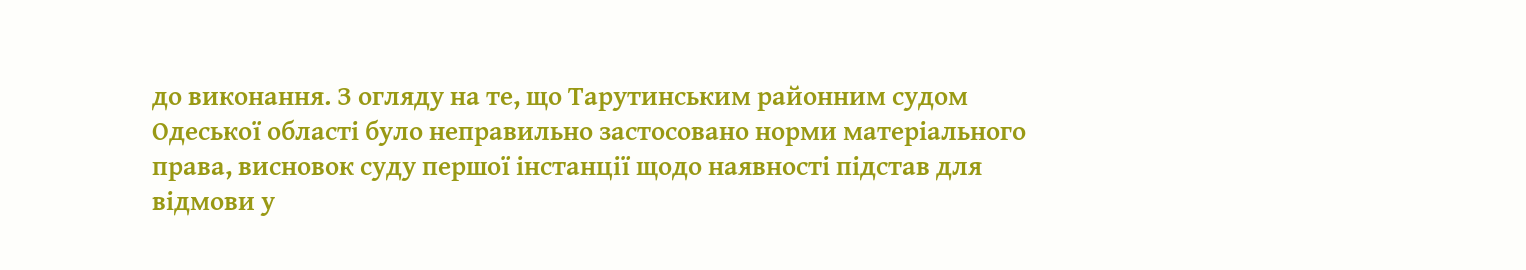до виконання. З огляду на те, що Тарутинським районним судом Одеської області було неправильно застосовано норми матеріального права, висновок суду першої інстанції щодо наявності підстав для відмови у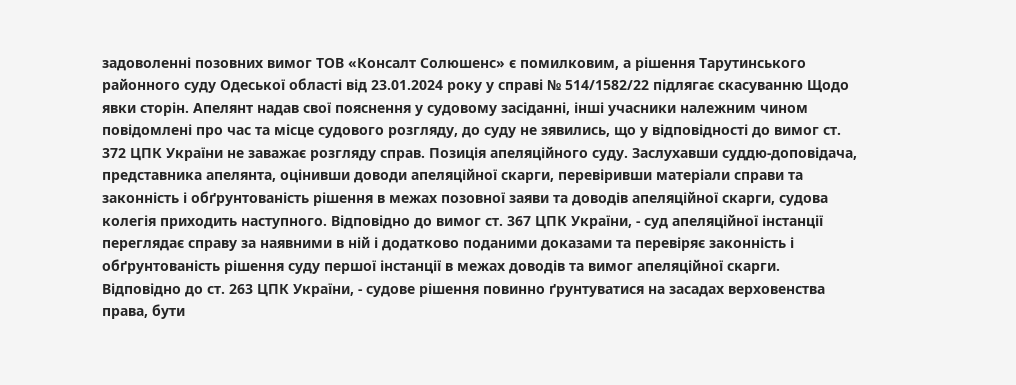задоволенні позовних вимог ТОВ «Консалт Солюшенс» є помилковим, а рішення Тарутинського районного суду Одеської області від 23.01.2024 року у справі № 514/1582/22 підлягає скасуванню Щодо явки сторін. Апелянт надав свої пояснення у судовому засіданні, інші учасники належним чином повідомлені про час та місце судового розгляду, до суду не зявились, що у відповідності до вимог ст. 372 ЦПК України не заважає розгляду справ. Позиція апеляційного суду. Заслухавши суддю-доповідача, представника апелянта, оцінивши доводи апеляційної скарги, перевіривши матеріали справи та законність і обґрунтованість рішення в межах позовної заяви та доводів апеляційної скарги, судова колегія приходить наступного. Відповідно до вимог ст. 367 ЦПК України, - суд апеляційної інстанції переглядає справу за наявними в ній і додатково поданими доказами та перевіряє законність і обґрунтованість рішення суду першої інстанції в межах доводів та вимог апеляційної скарги. Відповідно до ст. 263 ЦПК України, - судове рішення повинно ґрунтуватися на засадах верховенства права, бути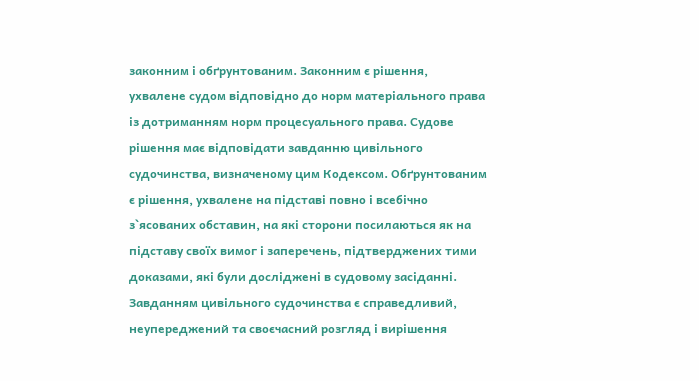законним і обґрунтованим. Законним є рішення, ухвалене судом відповідно до норм матеріального права із дотриманням норм процесуального права. Судове рішення має відповідати завданню цивільного судочинства, визначеному цим Кодексом. Обґрунтованим є рішення, ухвалене на підставі повно і всебічно з`ясованих обставин, на які сторони посилаються як на підставу своїх вимог і заперечень, підтверджених тими доказами, які були досліджені в судовому засіданні. Завданням цивільного судочинства є справедливий, неупереджений та своєчасний розгляд і вирішення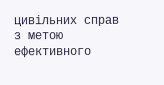цивільних справ з метою ефективного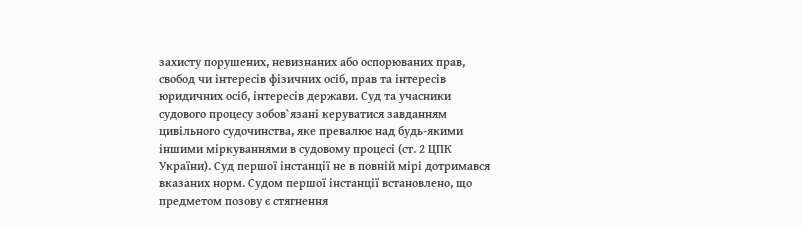захисту порушених, невизнаних або оспорюваних прав, свобод чи інтересів фізичних осіб, прав та інтересів юридичних осіб, інтересів держави. Суд та учасники судового процесу зобов`язані керуватися завданням цивільного судочинства, яке превалює над будь-якими іншими міркуваннями в судовому процесі (ст. 2 ЦПК України). Суд першої інстанції не в повній мірі дотримався вказаних норм. Судом першої інстанції встановлено, що предметом позову є стягнення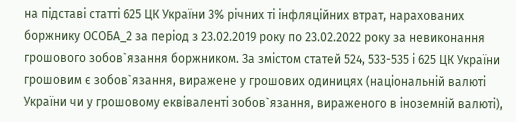на підставі статті 625 ЦК України 3% річних ті інфляційних втрат, нарахованих боржнику ОСОБА_2 за період з 23.02.2019 року по 23.02.2022 року за невиконання грошового зобов`язання боржником. За змістом статей 524, 533-535 і 625 ЦК України грошовим є зобов`язання, виражене у грошових одиницях (національній валюті України чи у грошовому еквіваленті зобов`язання, вираженого в іноземній валюті),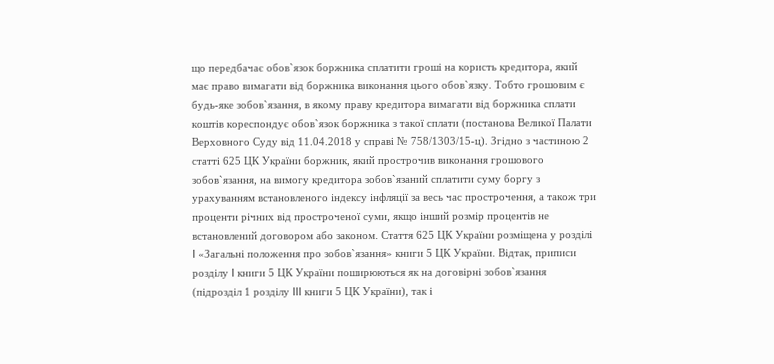що передбачає обов`язок боржника сплатити гроші на користь кредитора, який має право вимагати від боржника виконання цього обов`язку. Тобто грошовим є будь-яке зобов`язання, в якому праву кредитора вимагати від боржника сплати коштів кореспондує обов`язок боржника з такої сплати (постанова Великої Палати Верховного Суду від 11.04.2018 у справі № 758/1303/15-ц). Згідно з частиною 2 статті 625 ЦК України боржник, який прострочив виконання грошового зобов`язання, на вимогу кредитора зобов`язаний сплатити суму боргу з урахуванням встановленого індексу інфляції за весь час прострочення, а також три проценти річних від простроченої суми, якщо інший розмір процентів не встановлений договором або законом. Стаття 625 ЦК України розміщена у розділі I «Загальні положення про зобов`язання» книги 5 ЦК України. Відтак, приписи розділу I книги 5 ЦК України поширюються як на договірні зобов`язання (підрозділ 1 розділу III книги 5 ЦК України), так і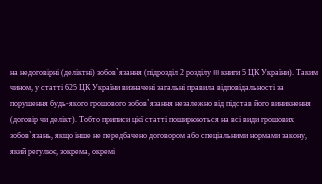на недоговірні (деліктні) зобов`язання (підрозділ 2 розділу III книги 5 ЦК України). Таким чином, у статті 625 ЦК України визначені загальні правила відповідальності за порушення будь-якого грошового зобов`язання незалежно від підстав його виникнення (договір чи делікт). Тобто приписи цієї статті поширюються на всі види грошових зобов`язань, якщо інше не передбачено договором або спеціальними нормами закону, який регулює, зокрема, окремі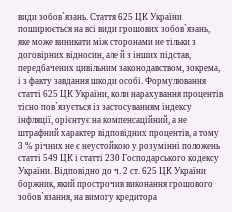види зобов`язань. Стаття 625 ЦК України поширюється на всі види грошових зобов`язань, яке може виникати між сторонами не тільки з договірних відносин, але й з інших підстав, передбачених цивільним законодавством, зокрема, і з факту завдання шкоди особі. Формулювання статті 625 ЦК України, коли нарахування процентів тісно пов`язується із застосуванням індексу інфляції, орієнтує на компенсаційний, а не штрафний характер відповідних процентів, а тому 3 % річних не є неустойкою у розумінні положень статті 549 ЦК і статті 230 Господарського кодексу України. Відповідно до ч. 2 ст. 625 ЦК України боржник, який прострочив виконання грошового зобов`язання, на вимогу кредитора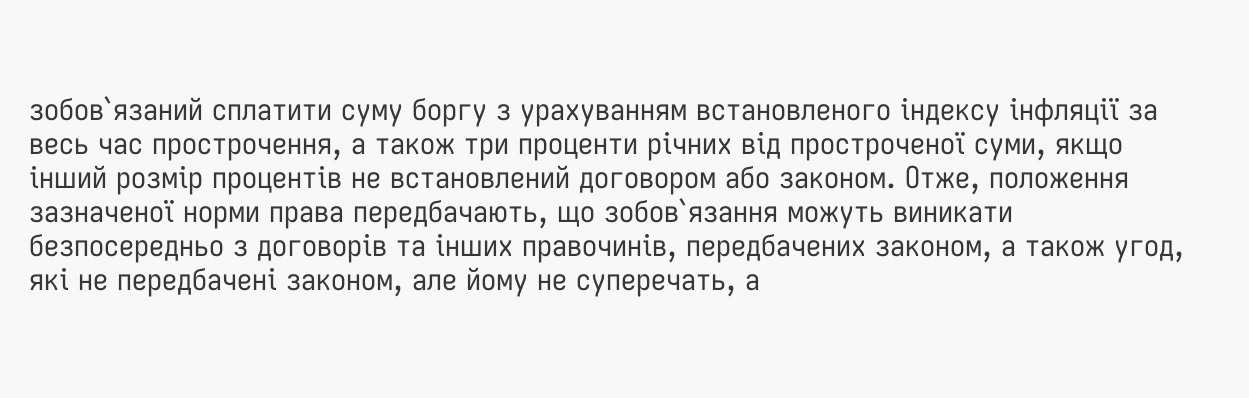зобов`язаний сплатити суму боргу з урахуванням встановленого індексу інфляції за весь час прострочення, а також три проценти річних від простроченої суми, якщо інший розмір процентів не встановлений договором або законом. Отже, положення зазначеної норми права передбачають, що зобов`язання можуть виникати безпосередньо з договорів та інших правочинів, передбачених законом, а також угод, які не передбачені законом, але йому не суперечать, а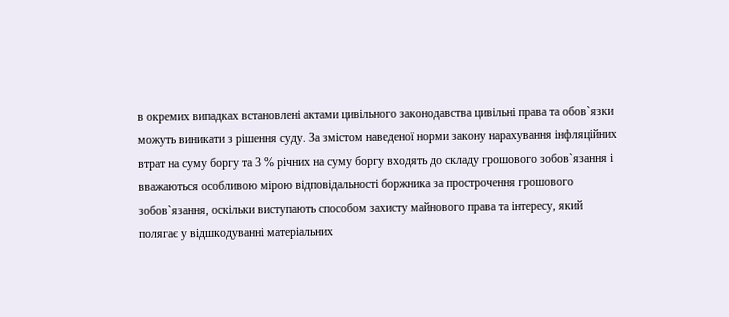в окремих випадках встановлені актами цивільного законодавства цивільні права та обов`язки можуть виникати з рішення суду. За змістом наведеної норми закону нарахування інфляційних втрат на суму боргу та 3 % річних на суму боргу входять до складу грошового зобов`язання і вважаються особливою мірою відповідальності боржника за прострочення грошового зобов`язання, оскільки виступають способом захисту майнового права та інтересу, який полягає у відшкодуванні матеріальних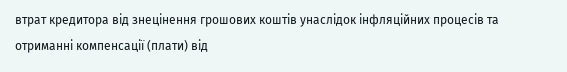втрат кредитора від знецінення грошових коштів унаслідок інфляційних процесів та отриманні компенсації (плати) від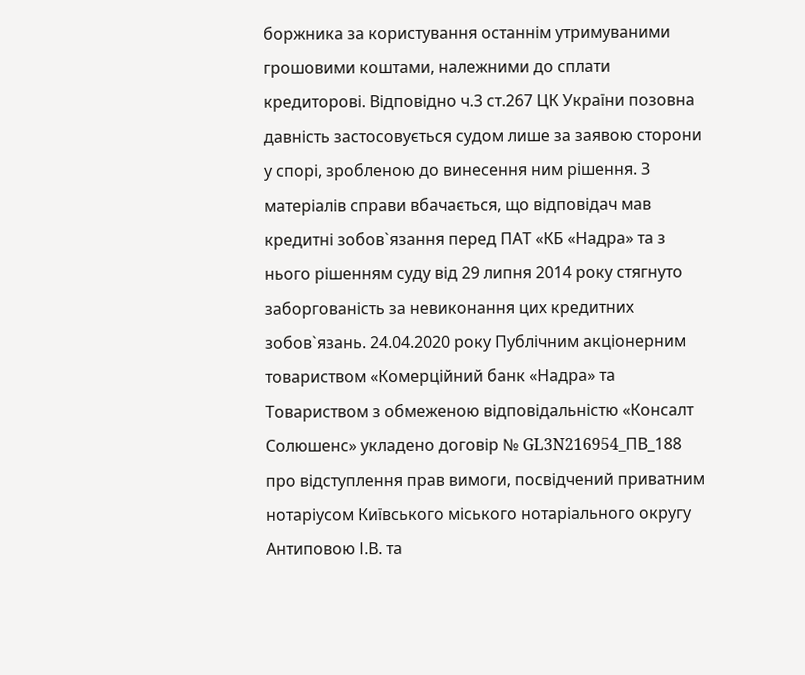боржника за користування останнім утримуваними грошовими коштами, належними до сплати кредиторові. Відповідно ч.3 ст.267 ЦК України позовна давність застосовується судом лише за заявою сторони у спорі, зробленою до винесення ним рішення. З матеріалів справи вбачається, що відповідач мав кредитні зобов`язання перед ПАТ «КБ «Надра» та з нього рішенням суду від 29 липня 2014 року стягнуто заборгованість за невиконання цих кредитних зобов`язань. 24.04.2020 року Публічним акціонерним товариством «Комерційний банк «Надра» та Товариством з обмеженою відповідальністю «Консалт Солюшенс» укладено договір № GL3N216954_ПВ_188 про відступлення прав вимоги, посвідчений приватним нотаріусом Київського міського нотаріального округу Антиповою І.В. та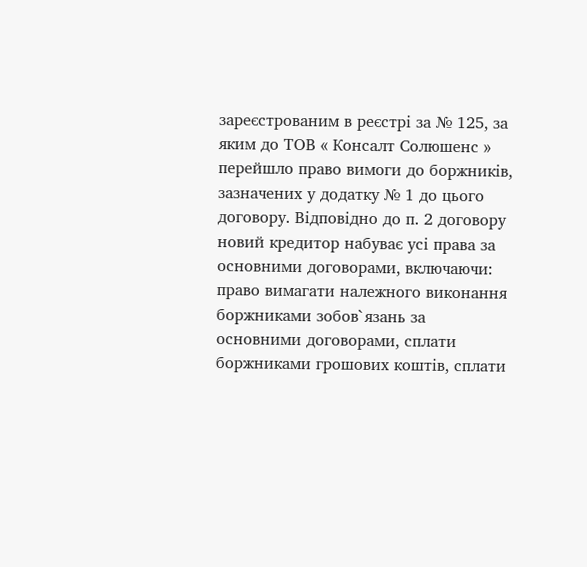зареєстрованим в реєстрі за № 125, за яким до ТОВ « Консалт Солюшенс » перейшло право вимоги до боржників, зазначених у додатку № 1 до цього договору. Відповідно до п. 2 договору новий кредитор набуває усі права за основними договорами, включаючи: право вимагати належного виконання боржниками зобов`язань за основними договорами, сплати боржниками грошових коштів, сплати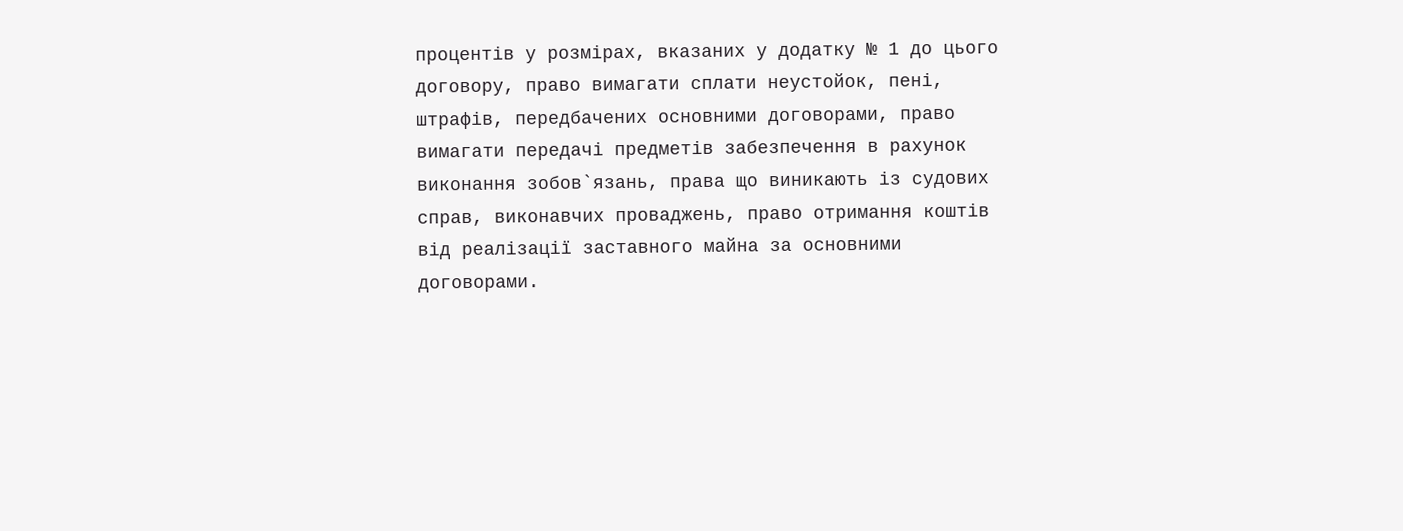процентів у розмірах, вказаних у додатку № 1 до цього договору, право вимагати сплати неустойок, пені, штрафів, передбачених основними договорами, право вимагати передачі предметів забезпечення в рахунок виконання зобов`язань, права що виникають із судових справ, виконавчих проваджень, право отримання коштів від реалізації заставного майна за основними договорами.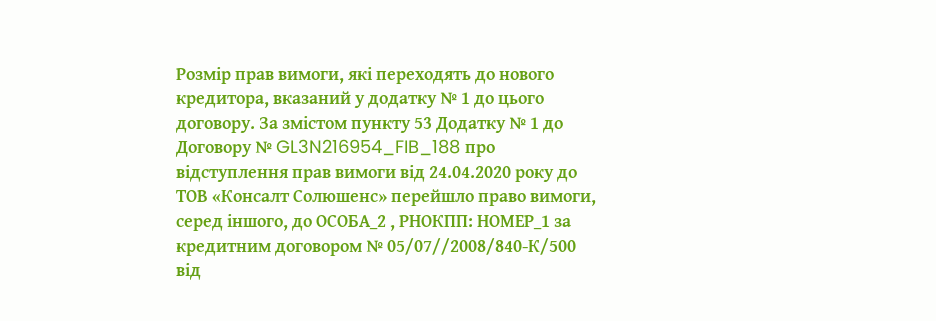Розмір прав вимоги, які переходять до нового кредитора, вказаний у додатку № 1 до цього договору. За змістом пункту 53 Додатку № 1 до Договору № GL3N216954_FIB_188 про відступлення прав вимоги від 24.04.2020 року до ТОВ «Консалт Солюшенс» перейшло право вимоги, серед іншого, до ОСОБА_2 , РНОКПП: НОМЕР_1 за кредитним договором № 05/07//2008/840-К/500 від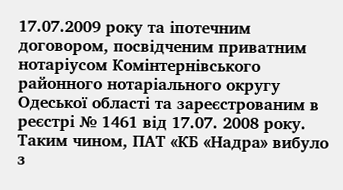17.07.2009 року та іпотечним договором, посвідченим приватним нотаріусом Комінтернівського районного нотаріального округу Одеської області та зареєстрованим в реєстрі № 1461 від 17.07. 2008 року. Таким чином, ПАТ «КБ «Надра» вибуло з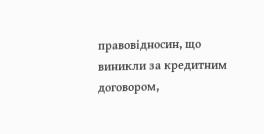правовідносин, що виникли за кредитним договором,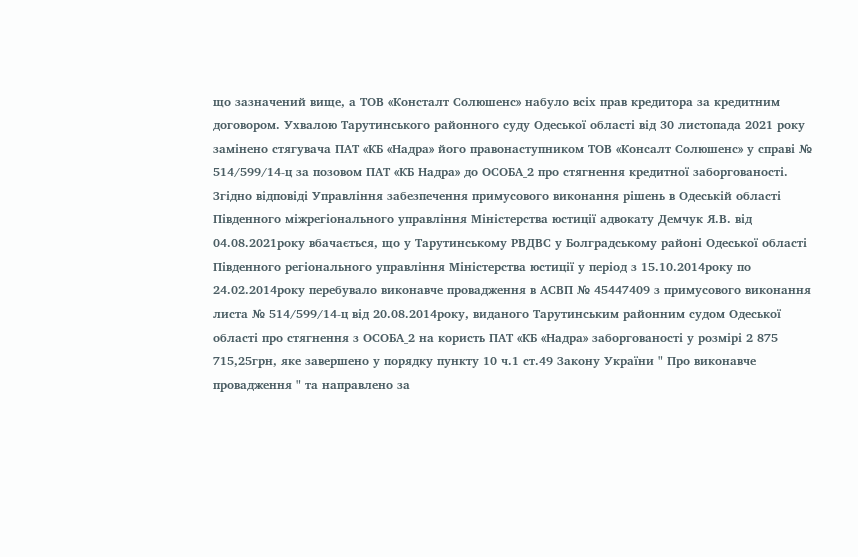що зазначений вище, а ТОВ «Консталт Солюшенс» набуло всіх прав кредитора за кредитним договором. Ухвалою Тарутинського районного суду Одеської області від 30 листопада 2021 року замінено стягувача ПАТ «КБ «Надра» його правонаступником ТОВ «Консалт Солюшенс» у справі № 514/599/14-ц за позовом ПАТ «КБ Надра» до ОСОБА_2 про стягнення кредитної заборгованості. Згідно відповіді Управління забезпечення примусового виконання рішень в Одеській області Південного міжрегіонального управління Міністерства юстиції адвокату Демчук Я.В. від 04.08.2021року вбачається, що у Тарутинському РВДВС у Болградському районі Одеської області Південного регіонального управління Міністерства юстиції у період з 15.10.2014року по 24.02.2014року перебувало виконавче провадження в АСВП № 45447409 з примусового виконання листа № 514/599/14-ц від 20.08.2014року, виданого Тарутинським районним судом Одеської області про стягнення з ОСОБА_2 на користь ПАТ «КБ «Надра» заборгованості у розмірі 2 875 715,25грн, яке завершено у порядку пункту 10 ч.1 ст.49 Закону України " Про виконавче провадження " та направлено за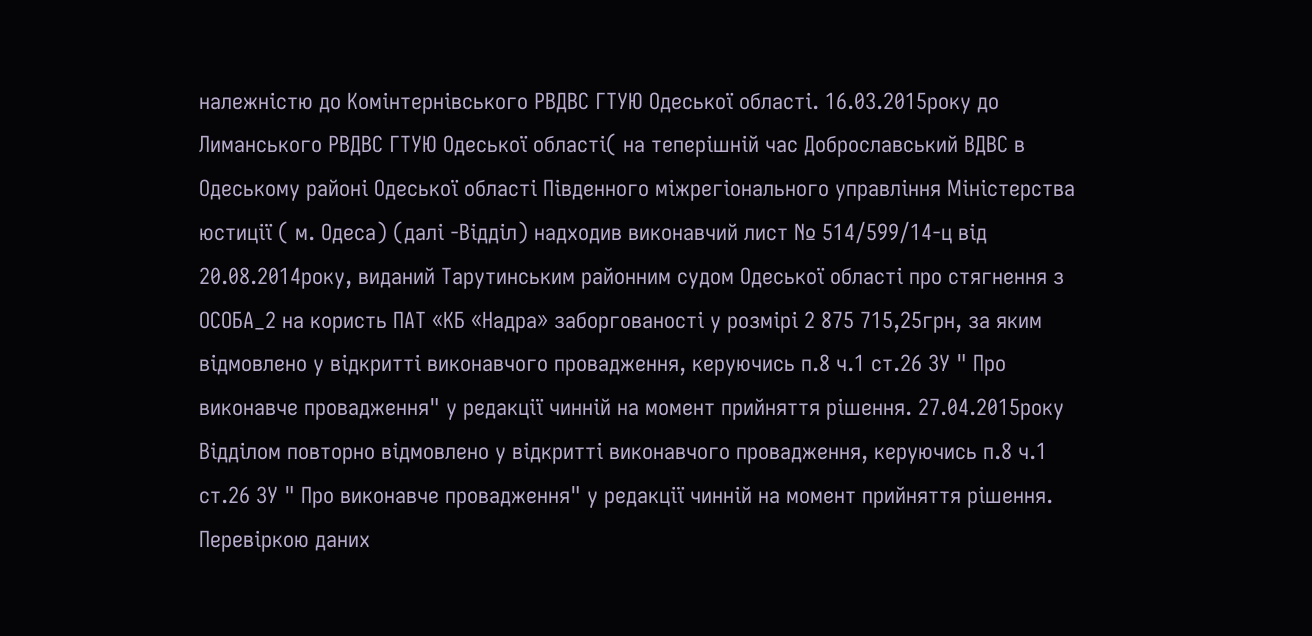належністю до Комінтернівського РВДВС ГТУЮ Одеської області. 16.03.2015року до Лиманського РВДВС ГТУЮ Одеської області( на теперішній час Доброславський ВДВС в Одеському районі Одеської області Південного міжрегіонального управління Міністерства юстиції ( м. Одеса) (далі -Відділ) надходив виконавчий лист № 514/599/14-ц від 20.08.2014року, виданий Тарутинським районним судом Одеської області про стягнення з ОСОБА_2 на користь ПАТ «КБ «Надра» заборгованості у розмірі 2 875 715,25грн, за яким відмовлено у відкритті виконавчого провадження, керуючись п.8 ч.1 ст.26 ЗУ " Про виконавче провадження" у редакції чинній на момент прийняття рішення. 27.04.2015року Відділом повторно відмовлено у відкритті виконавчого провадження, керуючись п.8 ч.1 ст.26 ЗУ " Про виконавче провадження" у редакції чинній на момент прийняття рішення. Перевіркою даних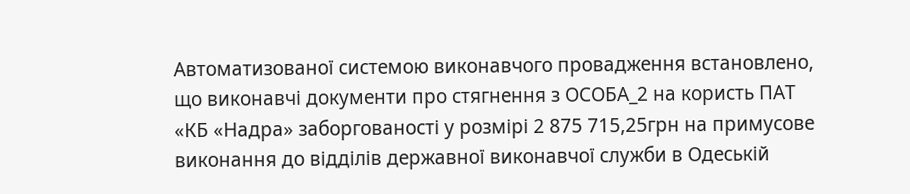Автоматизованої системою виконавчого провадження встановлено, що виконавчі документи про стягнення з ОСОБА_2 на користь ПАТ «КБ «Надра» заборгованості у розмірі 2 875 715,25грн на примусове виконання до відділів державної виконавчої служби в Одеській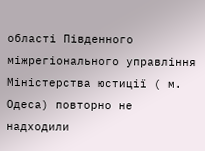області Південного міжрегіонального управління Міністерства юстиції ( м. Одеса) повторно не надходили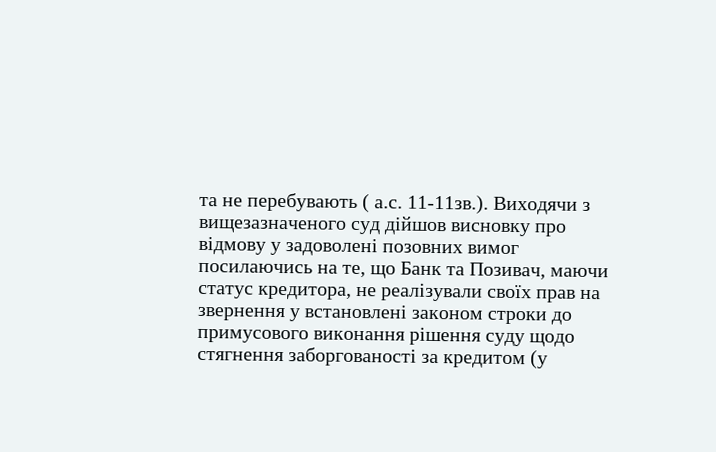та не перебувають ( а.с. 11-11зв.). Виходячи з вищезазначеного суд дійшов висновку про відмову у задоволені позовних вимог посилаючись на те, що Банк та Позивач, маючи статус кредитора, не реалізували своїх прав на звернення у встановлені законом строки до примусового виконання рішення суду щодо стягнення заборгованості за кредитом (у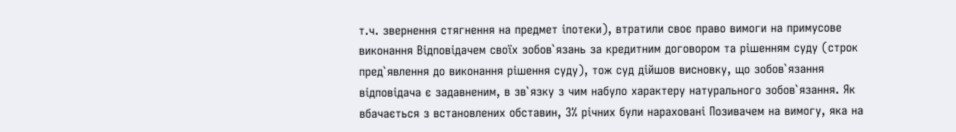т.ч. звернення стягнення на предмет іпотеки), втратили своє право вимоги на примусове виконання Відповідачем своїх зобов`язань за кредитним договором та рішенням суду (строк пред`явлення до виконання рішення суду), тож суд дійшов висновку, що зобов`язання відповідача є задавненим, в зв`язку з чим набуло характеру натурального зобов`язання. Як вбачається з встановлених обставин, 3% річних були нараховані Позивачем на вимогу, яка на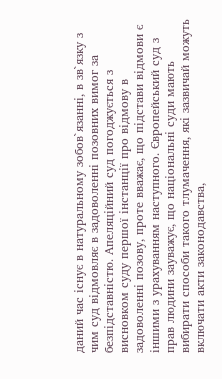даний час існує в натуральному зобов`язанні, в зв`язку з чим суд відмовляє в задоволенні позовних вимог за безпідставністю. Апеляційний суд погоджується з висновком суду першої інстанції про відмову в задоволенні позову, проте вважає, що підстави відмови є іншими з урахуванням наступного. Європейський суд з прав людини зауважує, що національні суди мають вибирати способи такого тлумачення, які зазвичай можуть включати акти законодавства,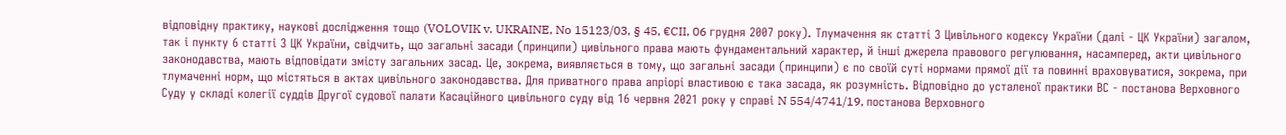відповідну практику, наукові дослідження тощо (VOLOVIK v. UKRAINE, No 15123/03, § 45, €CII, 06 грудня 2007 року). Тлумачення як статті 3 Цивільного кодексу України (далі - ЦК України) загалом, так і пункту 6 статті 3 ЦК України, свідчить, що загальні засади (принципи) цивільного права мають фундаментальний характер, й інші джерела правового регулювання, насамперед, акти цивільного законодавства, мають відповідати змісту загальних засад. Це, зокрема, виявляється в тому, що загальні засади (принципи) є по своїй суті нормами прямої дії та повинні враховуватися, зокрема, при тлумаченні норм, що містяться в актах цивільного законодавства. Для приватного права апріорі властивою є така засада, як розумність. Відповідно до усталеної практики ВС - постанова Верховного Суду у складі колегії суддів Другої судової палати Касаційного цивільного суду від 16 червня 2021 року у справі N 554/4741/19, постанова Верховного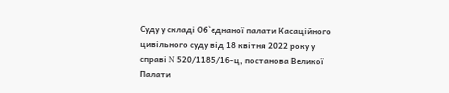Суду у складі Об`єднаної палати Касаційного цивільного суду від 18 квітня 2022 року у справі N 520/1185/16-ц, постанова Великої Палати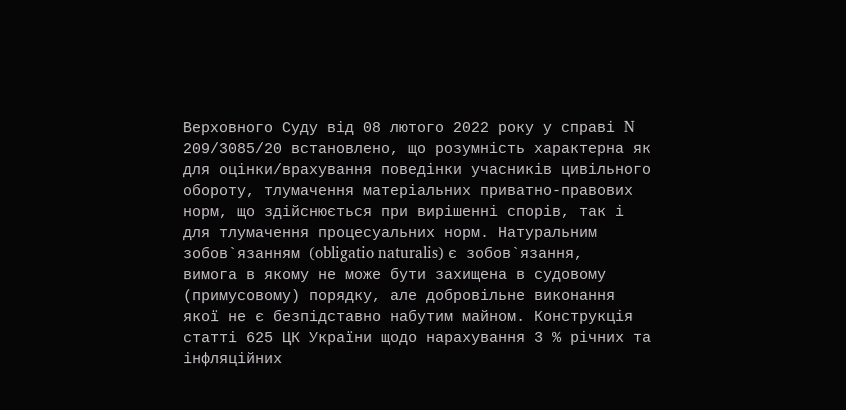Верховного Суду від 08 лютого 2022 року у справі N 209/3085/20 встановлено, що розумність характерна як для оцінки/врахування поведінки учасників цивільного обороту, тлумачення матеріальних приватно-правових норм, що здійснюється при вирішенні спорів, так і для тлумачення процесуальних норм. Натуральним зобов`язанням (obligatio naturalis) є зобов`язання, вимога в якому не може бути захищена в судовому (примусовому) порядку, але добровільне виконання якої не є безпідставно набутим майном. Конструкція статті 625 ЦК України щодо нарахування 3 % річних та інфляційних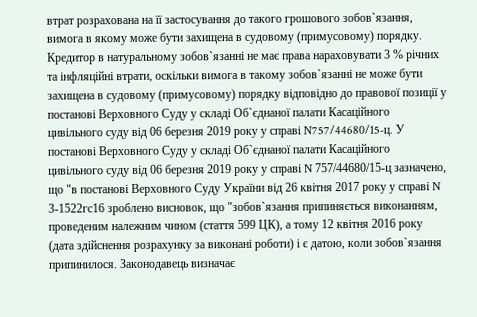втрат розрахована на її застосування до такого грошового зобов`язання, вимога в якому може бути захищена в судовому (примусовому) порядку. Кредитор в натуральному зобов`язанні не має права нараховувати 3 % річних та інфляційні втрати, оскільки вимога в такому зобов`язанні не може бути захищена в судовому (примусовому) порядку відповідно до правової позиції у постанові Верховного Суду у складі Об`єднаної палати Касаційного цивільного суду від 06 березня 2019 року у справі N757/44680/15-ц. У постанові Верховного Суду у складі Об`єднаної палати Касаційного цивільного суду від 06 березня 2019 року у справі N 757/44680/15-ц зазначено, що "в постанові Верховного Суду України від 26 квітня 2017 року у справі N 3-1522гс16 зроблено висновок, що "зобов`язання припиняється виконанням, проведеним належним чином (стаття 599 ЦК), а тому 12 квітня 2016 року (дата здійснення розрахунку за виконані роботи) і є датою, коли зобов`язання припинилося. Законодавець визначає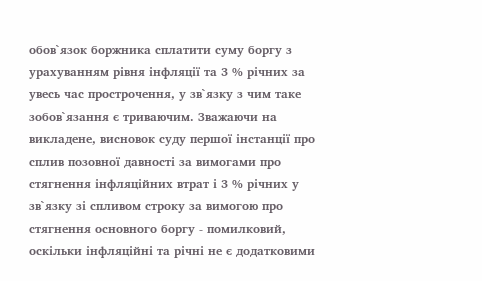обов`язок боржника сплатити суму боргу з урахуванням рівня інфляції та 3 % річних за увесь час прострочення, у зв`язку з чим таке зобов`язання є триваючим. Зважаючи на викладене, висновок суду першої інстанції про сплив позовної давності за вимогами про стягнення інфляційних втрат і 3 % річних у зв`язку зі спливом строку за вимогою про стягнення основного боргу - помилковий, оскільки інфляційні та річні не є додатковими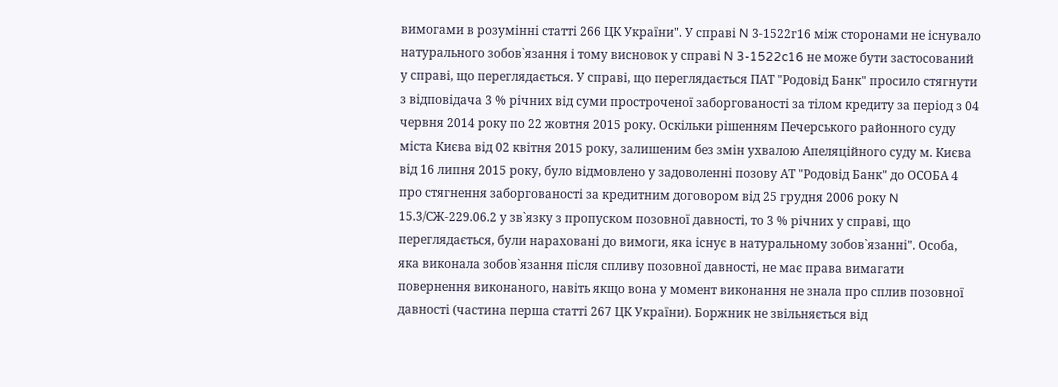вимогами в розумінні статті 266 ЦК України". У справі N 3-1522г16 між сторонами не існувало натурального зобов`язання і тому висновок у справі N 3-1522c16 не може бути застосований у справі, що переглядається. У справі, що переглядається ПАТ "Родовід Банк" просило стягнути з відповідача 3 % річних від суми простроченої заборгованості за тілом кредиту за період з 04 червня 2014 року по 22 жовтня 2015 року. Оскільки рішенням Печерського районного суду міста Києва від 02 квітня 2015 року, залишеним без змін ухвалою Апеляційного суду м. Києва від 16 липня 2015 року, було відмовлено у задоволенні позову АТ "Родовід Банк" до ОСОБА 4 про стягнення заборгованості за кредитним договором від 25 грудня 2006 року N 15.3/СЖ-229.06.2 у зв`язку з пропуском позовної давності, то 3 % річних у справі, що переглядається, були нараховані до вимоги, яка існує в натуральному зобов`язанні". Особа, яка виконала зобов`язання після спливу позовної давності, не має права вимагати повернення виконаного, навіть якщо вона у момент виконання не знала про сплив позовної давності (частина перша статті 267 ЦК України). Боржник не звільняється від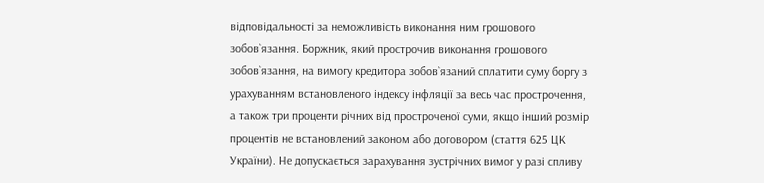відповідальності за неможливість виконання ним грошового зобов`язання. Боржник, який прострочив виконання грошового зобов`язання, на вимогу кредитора зобов`язаний сплатити суму боргу з урахуванням встановленого індексу інфляції за весь час прострочення, а також три проценти річних від простроченої суми, якщо інший розмір процентів не встановлений законом або договором (стаття 625 ЦК України). Не допускається зарахування зустрічних вимог у разі спливу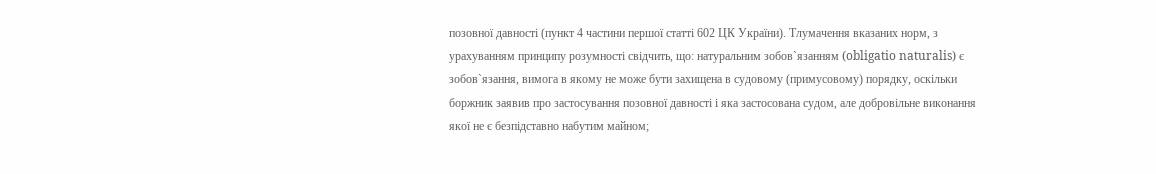позовної давності (пункт 4 частини першої статті 602 ЦК України). Тлумачення вказаних норм, з урахуванням принципу розумності свідчить, що: натуральним зобов`язанням (obligatio naturalis) є зобов`язання, вимога в якому не може бути захищена в судовому (примусовому) порядку, оскільки боржник заявив про застосування позовної давності і яка застосована судом, але добровільне виконання якої не є безпідставно набутим майном;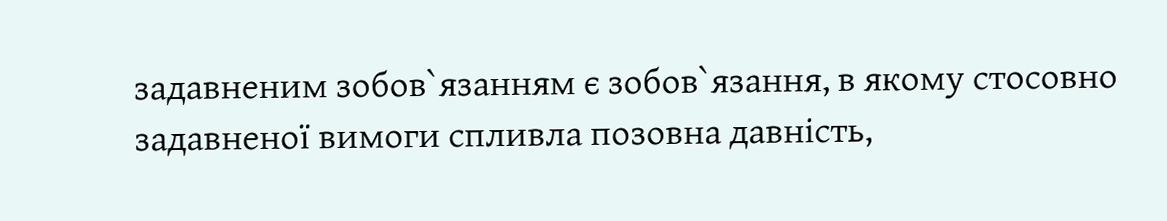задавненим зобов`язанням є зобов`язання, в якому стосовно задавненої вимоги спливла позовна давність,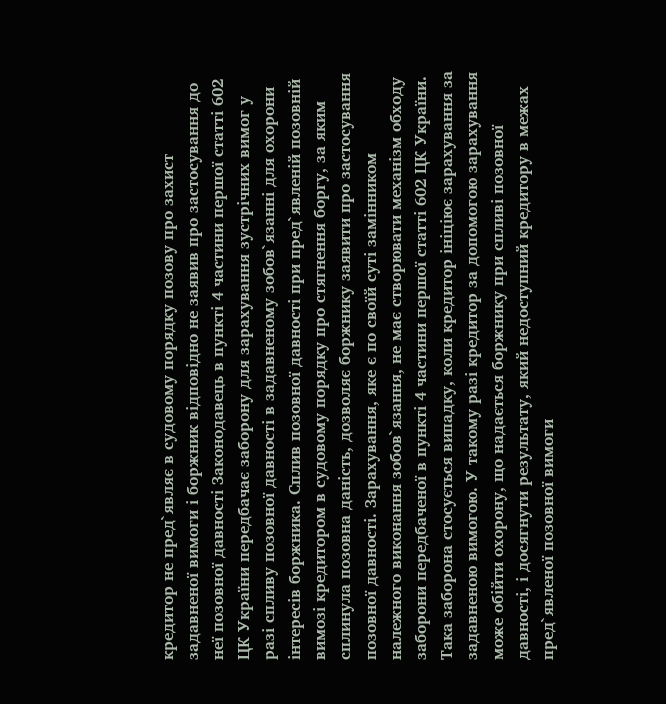кредитор не пред`являє в судовому порядку позову про захист задавненої вимоги і боржник відповідно не заявив про застосування до неї позовної давності Законодавець в пункті 4 частини першої статті 602 ЦК України передбачає заборону для зарахування зустрічних вимог у разі спливу позовної давності в задавненому зобов`язанні для охорони інтересів боржника. Сплив позовної давності при пред`явленій позовній вимозі кредитором в судовому порядку про стягнення боргу, за яким сплинула позовна даність, дозволяє боржнику заявити про застосування позовної давності. Зарахування, яке є по своїй суті замінником належного виконання зобов`язання, не має створювати механізм обходу заборони передбаченої в пункті 4 частини першої статті 602 ЦК України. Така заборона стосується випадку, коли кредитор ініціює зарахування за задавненою вимогою. У такому разі кредитор за допомогою зарахування може обійти охорону, що надається боржнику при спливі позовної давності, і досягнути результату, який недоступний кредитору в межах пред`явленої позовної вимоги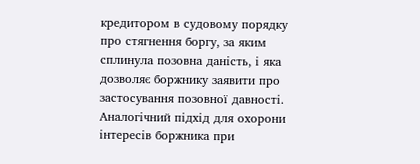кредитором в судовому порядку про стягнення боргу, за яким сплинула позовна даність, і яка дозволяє боржнику заявити про застосування позовної давності. Аналогічний підхід для охорони інтересів боржника при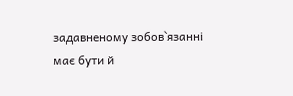задавненому зобов`язанні має бути й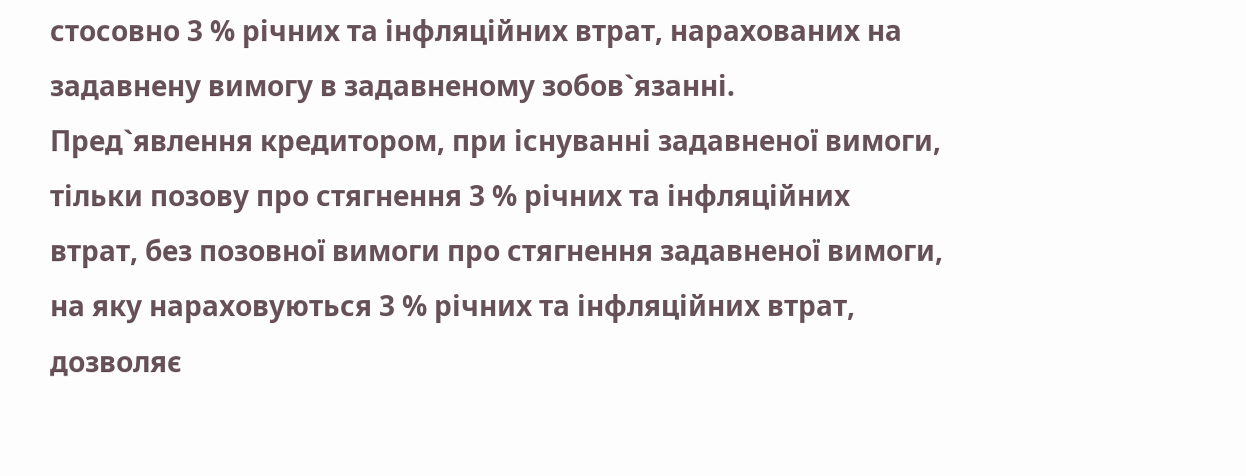стосовно 3 % річних та інфляційних втрат, нарахованих на задавнену вимогу в задавненому зобов`язанні. Пред`явлення кредитором, при існуванні задавненої вимоги, тільки позову про стягнення 3 % річних та інфляційних втрат, без позовної вимоги про стягнення задавненої вимоги, на яку нараховуються 3 % річних та інфляційних втрат, дозволяє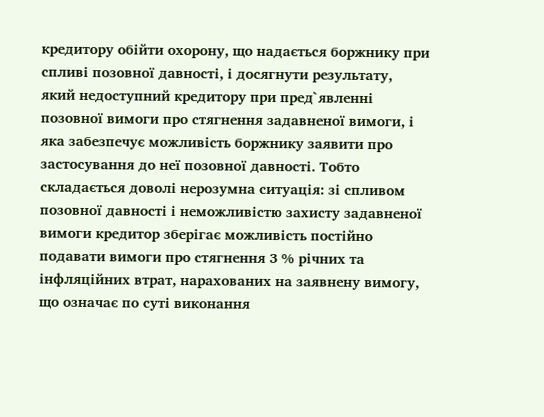кредитору обійти охорону, що надається боржнику при спливі позовної давності, і досягнути результату, який недоступний кредитору при пред`явленні позовної вимоги про стягнення задавненої вимоги, і яка забезпечує можливість боржнику заявити про застосування до неї позовної давності. Тобто складається доволі нерозумна ситуація: зі спливом позовної давності і неможливістю захисту задавненої вимоги кредитор зберігає можливість постійно подавати вимоги про стягнення 3 % річних та інфляційних втрат, нарахованих на заявнену вимогу, що означає по суті виконання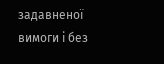задавненої вимоги і без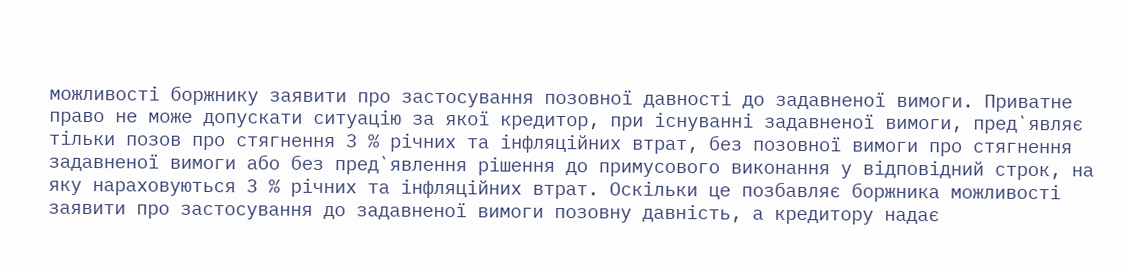можливості боржнику заявити про застосування позовної давності до задавненої вимоги. Приватне право не може допускати ситуацію за якої кредитор, при існуванні задавненої вимоги, пред`являє тільки позов про стягнення 3 % річних та інфляційних втрат, без позовної вимоги про стягнення задавненої вимоги або без пред`явлення рішення до примусового виконання у відповідний строк, на яку нараховуються 3 % річних та інфляційних втрат. Оскільки це позбавляє боржника можливості заявити про застосування до задавненої вимоги позовну давність, а кредитору надає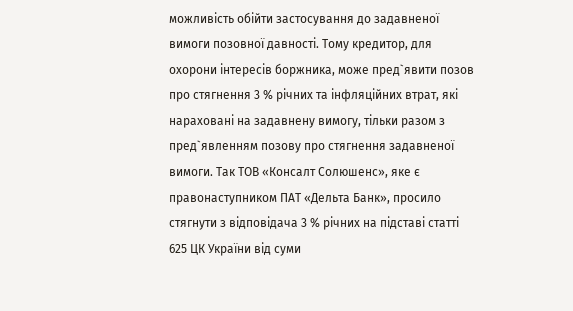можливість обійти застосування до задавненої вимоги позовної давності. Тому кредитор, для охорони інтересів боржника, може пред`явити позов про стягнення 3 % річних та інфляційних втрат, які нараховані на задавнену вимогу, тільки разом з пред`явленням позову про стягнення задавненої вимоги. Так ТОВ «Консалт Солюшенс», яке є правонаступником ПАТ «Дельта Банк», просило стягнути з відповідача 3 % річних на підставі статті 625 ЦК України від суми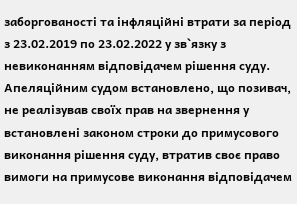заборгованості та інфляційні втрати за період з 23.02.2019 по 23.02.2022 у зв`язку з невиконанням відповідачем рішення суду. Апеляційним судом встановлено, що позивач, не реалізував своїх прав на звернення у встановлені законом строки до примусового виконання рішення суду, втратив своє право вимоги на примусове виконання відповідачем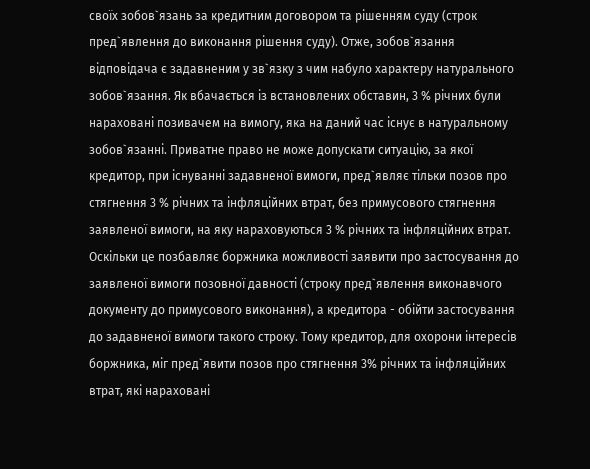своїх зобов`язань за кредитним договором та рішенням суду (строк пред`явлення до виконання рішення суду). Отже, зобов`язання відповідача є задавненим у зв`язку з чим набуло характеру натурального зобов`язання. Як вбачається із встановлених обставин, 3 % річних були нараховані позивачем на вимогу, яка на даний час існує в натуральному зобов`язанні. Приватне право не може допускати ситуацію, за якої кредитор, при існуванні задавненої вимоги, пред`являє тільки позов про стягнення 3 % річних та інфляційних втрат, без примусового стягнення заявленої вимоги, на яку нараховуються 3 % річних та інфляційних втрат. Оскільки це позбавляє боржника можливості заявити про застосування до заявленої вимоги позовної давності (строку пред`явлення виконавчого документу до примусового виконання), а кредитора - обійти застосування до задавненої вимоги такого строку. Тому кредитор, для охорони інтересів боржника, міг пред`явити позов про стягнення 3% річних та інфляційних втрат, які нараховані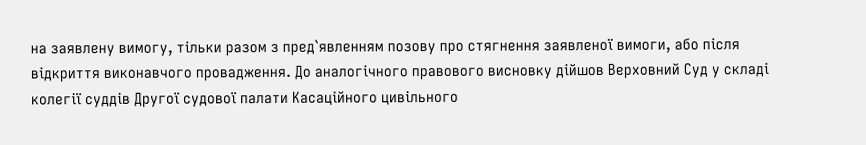на заявлену вимогу, тільки разом з пред`явленням позову про стягнення заявленої вимоги, або після відкриття виконавчого провадження. До аналогічного правового висновку дійшов Верховний Суд у складі колегії суддів Другої судової палати Касаційного цивільного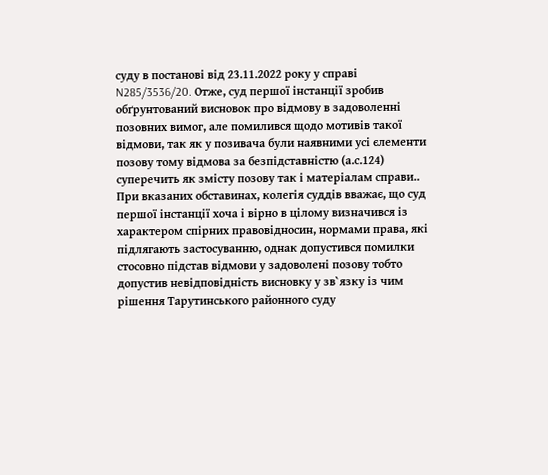суду в постанові від 23.11.2022 року у справі N285/3536/20. Отже, суд першої інстанції зробив обґрунтований висновок про відмову в задоволенні позовних вимог, але помилився щодо мотивів такої відмови, так як у позивача були наявними усі єлементи позову тому відмова за безпідставністю (а.с.124) суперечить як змісту позову так і матеріалам справи.. При вказаних обставинах, колегія суддів вважає, що суд першої інстанції хоча і вірно в цілому визначився із характером спірних правовідносин, нормами права, які підлягають застосуванню, однак допустився помилки стосовно підстав відмови у задоволені позову тобто допустив невідповідність висновку у зв`язку із чим рішення Тарутинського районного суду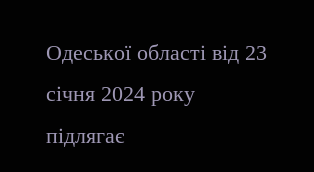Одеської області від 23 січня 2024 року підлягає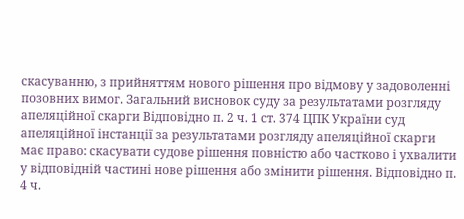скасуванню, з прийняттям нового рішення про відмову у задоволенні позовних вимог. Загальний висновок суду за результатами розгляду апеляційної скарги Відповідно п. 2 ч. 1 ст. 374 ЦПК України суд апеляційної інстанції за результатами розгляду апеляційної скарги має право: скасувати судове рішення повністю або частково і ухвалити у відповідній частині нове рішення або змінити рішення. Відповідно п. 4 ч.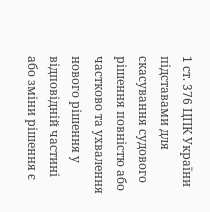1 ст. 376 ЦПК України підставами для скасування судового рішення повністю або частково та ухвалення нового рішення у відповідній частині або зміни рішення є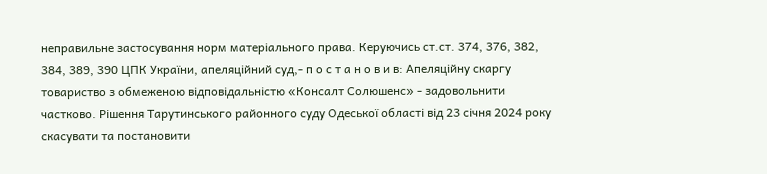неправильне застосування норм матеріального права. Керуючись ст.ст. 374, 376, 382, 384, 389, 390 ЦПК України, апеляційний суд,- п о с т а н о в и в: Апеляційну скаргу товариство з обмеженою відповідальністю «Консалт Солюшенс» - задовольнити частково. Рішення Тарутинського районного суду Одеської області від 23 січня 2024 року скасувати та постановити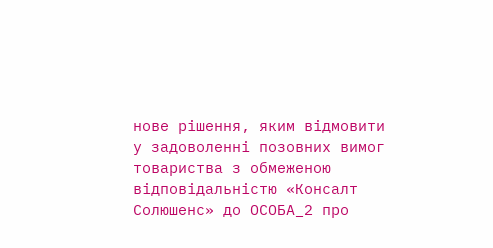нове рішення, яким відмовити у задоволенні позовних вимог товариства з обмеженою відповідальністю «Консалт Солюшенс» до ОСОБА_2 про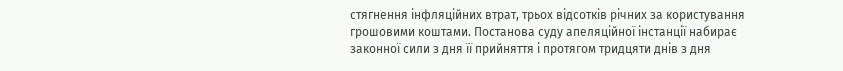стягнення інфляційних втрат, трьох відсотків річних за користування грошовими коштами. Постанова суду апеляційної інстанції набирає законної сили з дня її прийняття і протягом тридцяти днів з дня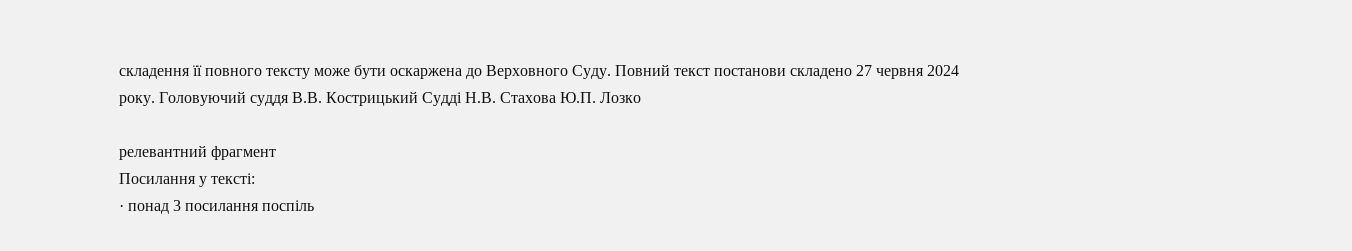складення її повного тексту може бути оскаржена до Верховного Суду. Повний текст постанови складено 27 червня 2024 року. Головуючий суддя В.В. Кострицький Судді Н.В. Стахова Ю.П. Лозко

релевантний фрагмент
Посилання у тексті:
· понад 3 посилання поспіль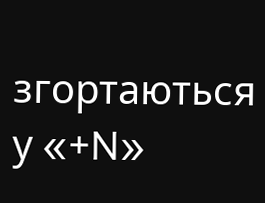згортаються у «+N»